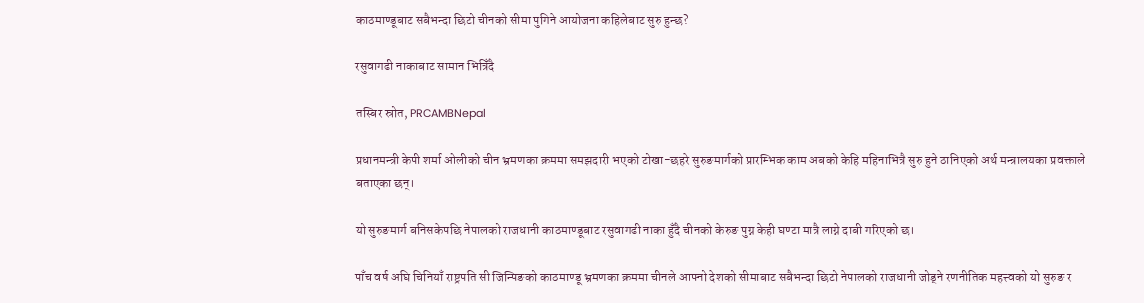काठमाण्डूबाट सबैभन्दा छिटो चीनको सीमा पुगिने आयोजना कहिलेबाट सुरु हुन्छ?

रसुवागढी नाकाबाट सामान भित्रिँदै

तस्बिर स्रोत, PRCAMBNepal

प्रधानमन्त्री केपी शर्मा ओलीको चीन भ्रमणका क्रममा समझदारी भएको टोखा-छहरे सुरुङमार्गको प्रारम्भिक काम अबको केहि महिनाभित्रै सुरु हुने ठानिएको अर्थ मन्त्रालयका प्रवक्ताले बताएका छन्।

यो सुरुङमार्ग बनिसकेपछि नेपालको राजधानी काठमाण्डूबाट रसुवागढी नाका हुँदै चीनको केरुङ पुग्न केही घण्टा मात्रै लाग्ने दाबी गरिएको छ।

पाँच वर्ष अघि चिनियाँ राष्ट्रपति सी जिन्पिङको काठमाण्डू भ्रमणका क्रममा चीनले आफ्नो देशको सीमाबाट सबैभन्दा छिटो नेपालको राजधानी जोड्ने रणनीतिक महत्त्वको यो सुरुङ र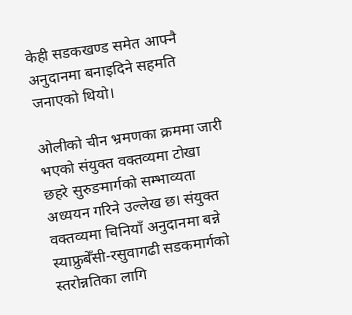केही सडकखण्ड समेत आफ्नै अनुदानमा बनाइदिने सहमति जनाएको थियो।

ओलीको चीन भ्रमणका क्रममा जारी भएको संयुक्त वक्तव्यमा टोखा छहरे सुरुङमार्गको सम्भाव्यता अध्ययन गरिने उल्लेख छ। संयुक्त वक्तव्यमा चिनियाँ अनुदानमा बन्ने स्याफ्रुबेँसी-रसुवागढी सडकमार्गको स्तरोन्नतिका लागि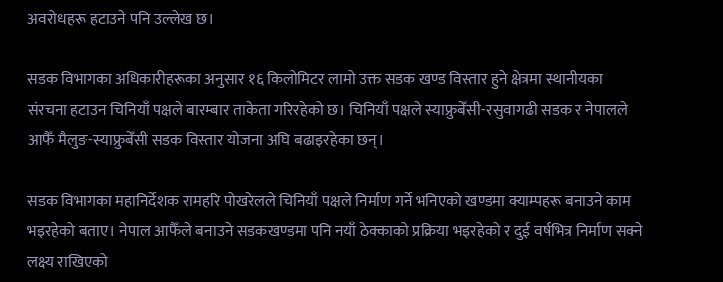अवरोधहरू हटाउने पनि उल्लेख छ।

सडक विभागका अधिकारीहरूका अनुसार १६ किलोमिटर लामो उक्त सडक खण्ड विस्तार हुने क्षेत्रमा स्थानीयका संरचना हटाउन चिनियाँ पक्षले बारम्बार ताकेता गरिरहेको छ। चिनियाँ पक्षले स्याफ्रुबेँसी-रसुवागढी सडक र नेपालले आफैँ मैलुङ-स्याफ्रुबेँसी सडक विस्तार योजना अघि बढाइरहेका छन्।

सडक विभागका महानिर्देशक रामहरि पोखरेलले चिनियाँ पक्षले निर्माण गर्ने भनिएको खण्डमा क्याम्पहरू बनाउने काम भइरहेको बताए। नेपाल आफैँले बनाउने सडकखण्डमा पनि नयाँ ठेक्काको प्रक्रिया भइरहेको र दुई वर्षभित्र निर्माण सक्ने लक्ष्य राखिएको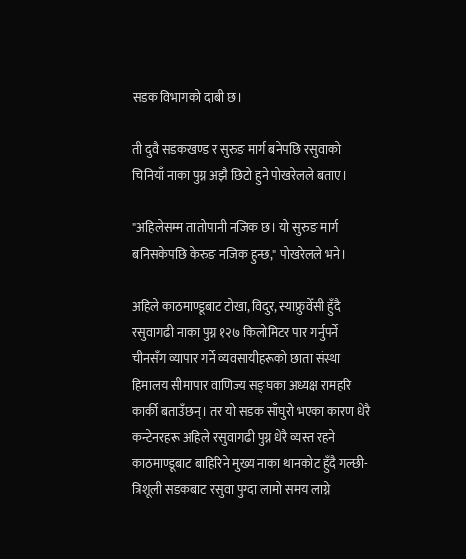सडक विभागको दाबी छ।

ती दुवै सडकखण्ड र सुरुङ मार्ग बनेपछि रसुवाको चिनियाँ नाका पुग्न अझै छिटो हुने पोखरेलले बताए।

"अहिलेसम्म तातोपानी नजिक छ। यो सुरुङ मार्ग बनिसकेपछि केरुङ नजिक हुन्छ," पोखरेलले भने।

अहिले काठमाण्डूबाट टोखा, विदुर, स्याफ्रुवेँसी हुँदै रसुवागढी नाका पुग्न १२७ किलोमिटर पार गर्नुपर्ने चीनसँग व्यापार गर्ने व्यवसायीहरूको छाता संस्था हिमालय सीमापार वाणिज्य सङ्घका अध्यक्ष रामहरि कार्की बताउँछन्। तर यो सडक साँघुरो भएका कारण धेरै कन्टेनरहरू अहिले रसुवागढी पुग्न धेरै व्यस्त रहने काठमाण्डूबाट बाहिरिने मुख्य नाका थानकोट हुँदै गल्छी-त्रिशूली सडकबाट रसुवा पुग्दा लामो समय लाग्ने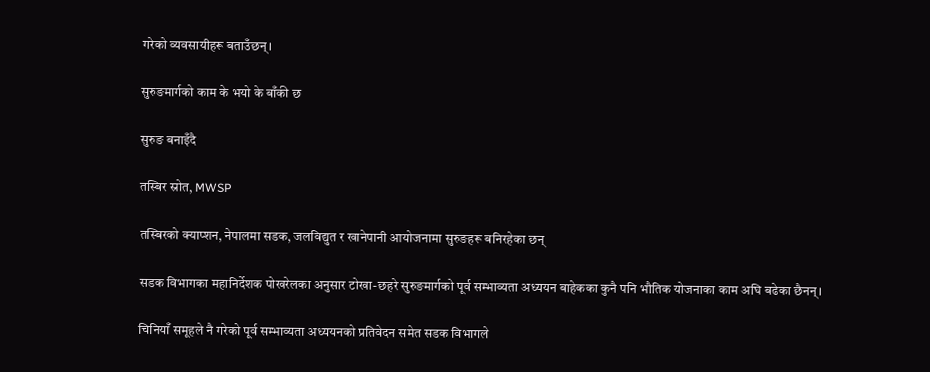गरेको व्यवसायीहरू बताउँछन्।

सुरुङमार्गको काम के भयो के बाँकी छ

सुरुङ बनाइँदै

तस्बिर स्रोत, MWSP

तस्बिरको क्याप्शन, नेपालमा सडक, जलविद्युत र खानेपानी आयोजनामा सुरुङहरू बनिरहेका छन्

सडक विभागका महानिर्देशक पोखरेलका अनुसार टोखा-छहरे सुरुङमार्गको पूर्व सम्भाव्यता अध्ययन बाहेकका कुनै पनि भौतिक योजनाका काम अघि बढेका छैनन्।

चिनियाँ समूहले नै गरेको पूर्व सम्भाव्यता अध्ययनको प्रतिवेदन समेत सडक विभागले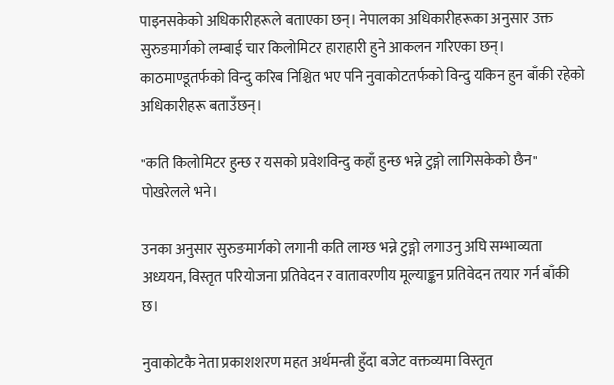पाइनसकेको अधिकारीहरूले बताएका छन्। नेपालका अधिकारीहरूका अनुसार उक्त सुरुङमार्गको लम्बाई चार किलोमिटर हाराहारी हुने आकलन गरिएका छन्। काठमाण्डूतर्फको विन्दु करिब निश्चित भए पनि नुवाकोटतर्फको विन्दु यकिन हुन बाँकी रहेको अधिकारीहरू बताउँछन्।

"कति किलोमिटर हुन्छ र यसको प्रवेशविन्दु कहाँ हुन्छ भन्ने टुङ्गो लागिसकेको छैन" पोखरेलले भने।

उनका अनुसार सुरुङमार्गको लगानी कति लाग्छ भन्ने टुङ्गो लगाउनु अघि सम्भाव्यता अध्ययन, विस्तृत परियोजना प्रतिवेदन र वातावरणीय मूल्याङ्कन प्रतिवेदन तयार गर्न बाँकी छ।

नुवाकोटकै नेता प्रकाशशरण महत अर्थमन्त्री हुँदा बजेट वक्तव्यमा विस्तृत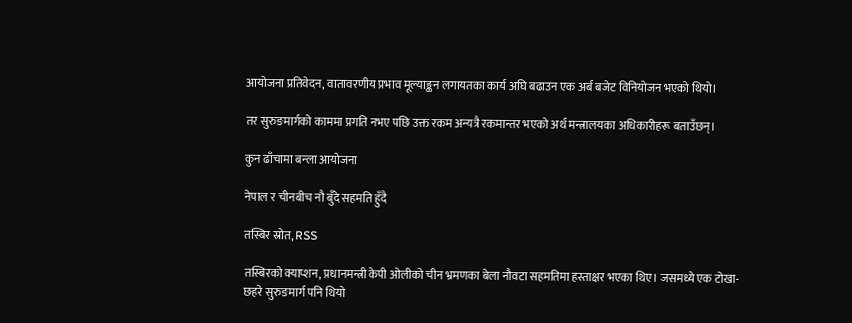आयोजना प्रतिवेदन, वातावरणीय प्रभाव मूल्याङ्कन लगायतका कार्य अघि बढाउन एक अर्ब बजेट विनियोजन भएको थियो।

तर सुरुङमार्गको काममा प्रगति नभए पछि उक्त रकम अन्यत्रै रकमान्तर भएको अर्थ मन्त्रालयका अधिकारीहरू बताउँछन्।

कुन ढाँचामा बन्ला आयोजना

नेपाल र चीनबीच नौ बुँदे सहमति हुँदै

तस्बिर स्रोत, RSS

तस्बिरको क्याप्शन, प्रधानमन्त्री केपी ओलीको चीन भ्रमणका बेला नौवटा सहमतिमा हस्ताक्षर भएका थिए। जसमध्ये एक टोखा-छहरे सुरुङमार्ग पनि थियो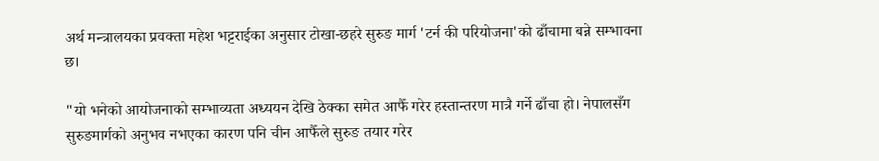अर्थ मन्त्रालयका प्रवक्ता महेश भट्टराईका अनुसार टोखा-छहरे सुरुङ मार्ग 'टर्न की परियोजना'को ढाँचामा बन्ने सम्भावना छ।

"यो भनेको आयोजनाको सम्भाव्यता अध्ययन देखि ठेक्का समेत आफैँ गरेर हस्तान्तरण मात्रै गर्ने ढाँचा हो। नेपालसँग सुरुङमार्गको अनुभव नभएका कारण पनि चीन आफैँले सुरुङ तयार गरेर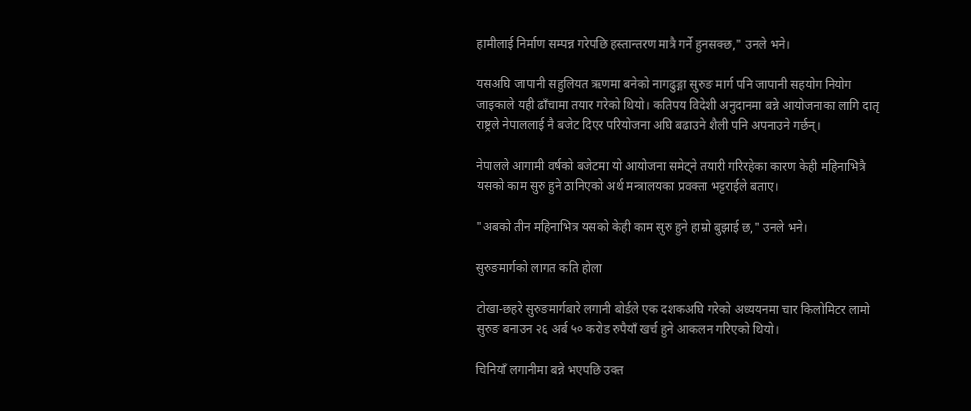हामीलाई निर्माण सम्पन्न गरेपछि हस्तान्तरण मात्रै गर्ने हुनसक्छ," उनले भने।

यसअघि जापानी सहुलियत ऋणमा बनेको नागढुङ्गा सुरुङ मार्ग पनि जापानी सहयोग नियोग जाइकाले यही ढाँचामा तयार गरेको थियो। कतिपय विदेशी अनुदानमा बन्ने आयोजनाका लागि दातृ राष्ट्रले नेपाललाई नै बजेट दिएर परियोजना अघि बढाउने शैली पनि अपनाउने गर्छन्।

नेपालले आगामी वर्षको बजेटमा यो आयोजना समेट्ने तयारी गरिरहेका कारण केही महिनाभित्रै यसको काम सुरु हुने ठानिएको अर्थ मन्त्रालयका प्रवक्ता भट्टराईले बताए।

"अबको तीन महिनाभित्र यसको केही काम सुरु हुने हाम्रो बुझाई छ," उनले भने।

सुरुङमार्गको लागत कति होला

टोखा-छहरे सुरुङमार्गबारे लगानी बोर्डले एक दशकअघि गरेको अध्ययनमा चार किलोमिटर लामो सुरुङ बनाउन २६ अर्ब ५० करोड रुपैयाँ खर्च हुने आकलन गरिएको थियो।

चिनियाँ लगानीमा बन्ने भएपछि उक्त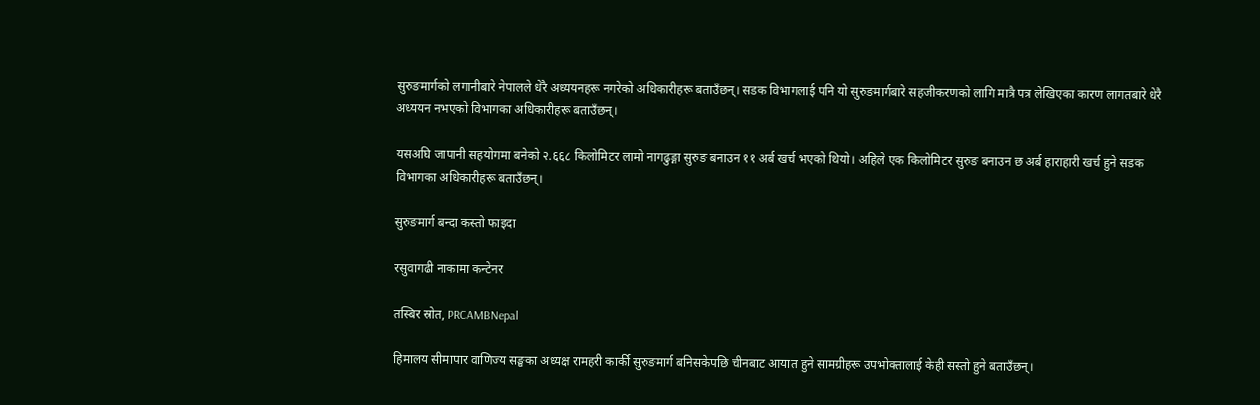सुरुङमार्गको लगानीबारे नेपालले धेरै अध्ययनहरू नगरेको अधिकारीहरू बताउँछन्। सडक विभागलाई पनि यो सुरुङमार्गबारे सहजीकरणको लागि मात्रै पत्र लेखिएका कारण लागतबारे धेरै अध्ययन नभएको विभागका अधिकारीहरू बताउँछन्।

यसअघि जापानी सहयोगमा बनेको २.६६८ किलोमिटर लामो नागढुङ्गा सुरुङ बनाउन ११ अर्ब खर्च भएको थियो। अहिले एक किलोमिटर सुरुङ बनाउन छ अर्ब हाराहारी खर्च हुने सडक विभागका अधिकारीहरू बताउँछन्।

सुरुङमार्ग बन्दा कस्तो फाइदा

रसुवागढी नाकामा कन्टेनर

तस्बिर स्रोत, PRCAMBNepal

हिमालय सीमापार वाणिज्य सङ्घका अध्यक्ष रामहरी कार्की सुरुङमार्ग बनिसकेपछि चीनबाट आयात हुने सामग्रीहरू उपभोक्तालाई केही सस्तो हुने बताउँछन्।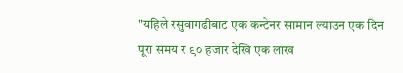"यहिले रसुवागढीबाट एक कन्टेनर सामान ल्याउन एक दिन पूरा समय र ९० हजार देखि एक लाख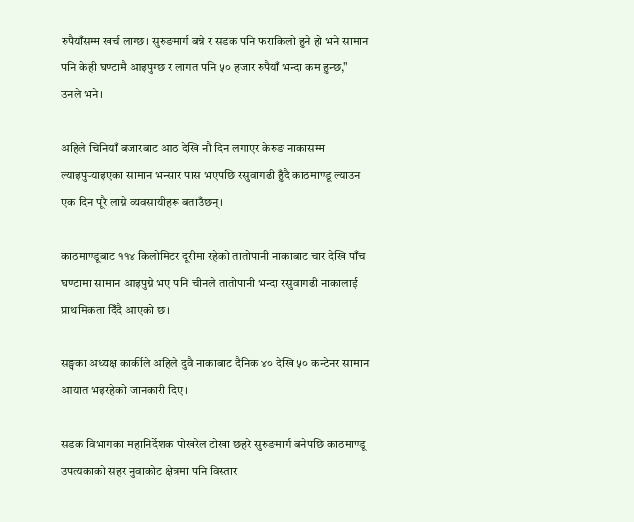रुपैयाँसम्म खर्च लाग्छ। सुरुङमार्ग बन्ने र सडक पनि फराकिलो हुने हो भने सामान पनि केही घण्टामै आइपुग्छ र लागत पनि ५० हजार रुपैयाँ भन्दा कम हुन्छ," उनले भने।

अहिले चिनियाँ बजारबाट आठ देखि नौ दिन लगाएर केरुङ नाकासम्म ल्याइपुर्‍याइएका सामान भन्सार पास भएपछि रसुवागढी हुँदै काठमाण्डू ल्याउन एक दिन पूरै लाग्ने व्यवसायीहरू बताउँछन्।

काठमाण्डूबाट ११४ किलोमिटर दूरीमा रहेको तातोपानी नाकाबाट चार देखि पाँच घण्टामा सामान आइपुग्ने भए पनि चीनले तातोपानी भन्दा रसुवागढी नाकालाई प्राथमिकता दिँदै आएको छ।

सङ्घका अध्यक्ष कार्कीले अहिले दुवै नाकाबाट दैनिक ४० देखि ५० कन्टेनर सामान आयात भइरहेको जानकारी दिए।

सडक विभागका महानिर्देशक पोखरेल टोखा छहरे सुरुङमार्ग बनेपछि काठमाण्डू उपत्यकाको सहर नुवाकोट क्षेत्रमा पनि विस्तार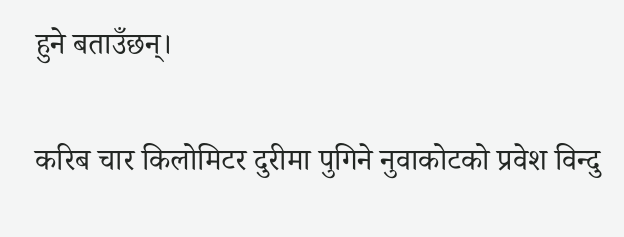हुने बताउँछन्।

करिब चार किलोमिटर दुरीमा पुगिने नुवाकोटको प्रवेश विन्दु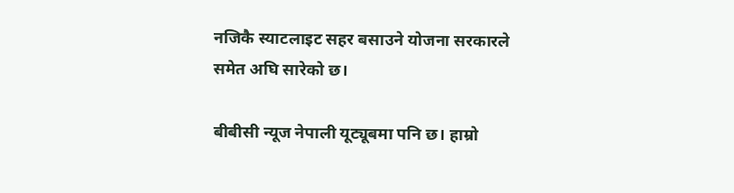नजिकै स्याटलाइट सहर बसाउने योजना सरकारले समेत अघि सारेको छ।

बीबीसी न्यूज नेपाली यूट्यूबमा पनि छ। हाम्रो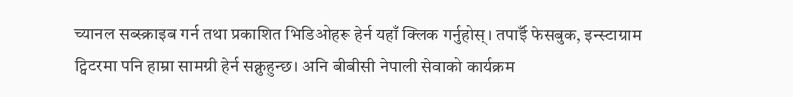च्यानल सब्स्क्राइब गर्न तथा प्रकाशित भिडिओहरू हेर्न यहाँ क्लिक गर्नुहोस्। तपाईँ फेसबुक, इन्स्टाग्राम ट्विटरमा पनि हाम्रा सामग्री हेर्न सक्नुहुन्छ। अनि बीबीसी नेपाली सेवाको कार्यक्रम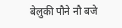बेलुकी पौने नौ बजे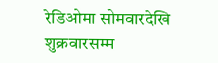रेडिओमा सोमवारदेखि शुक्रवारसम्म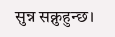सुन्न सक्नुहुन्छ।